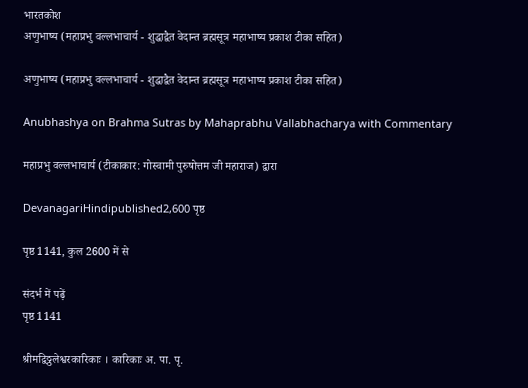भारतकोश
अणुभाष्य (महाप्रभु वल्लभाचार्य - शुद्धाद्वैत वेदान्त ब्रह्मसूत्र महाभाष्य प्रकाश टीका सहित)

अणुभाष्य (महाप्रभु वल्लभाचार्य - शुद्धाद्वैत वेदान्त ब्रह्मसूत्र महाभाष्य प्रकाश टीका सहित)

Anubhashya on Brahma Sutras by Mahaprabhu Vallabhacharya with Commentary

महाप्रभु वल्लभाचार्य (टीकाकार: गोस्वामी पुरुषोत्तम जी महाराज) द्वारा

DevanagariHindipublished2,600 पृष्ठ

पृष्ठ 1141, कुल 2600 में से

संदर्भ में पढ़ें
पृष्ठ 1141

श्रीमद्विठ्ठलेश्वरकारिकाः । कारिकाः अ. पा. पृ.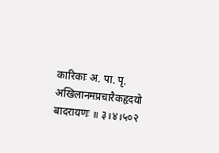कारिकाः अ. पा. पृ. अखिलानमप्रचारैकहृदयो बादरायणः ॥ ३।४।५०२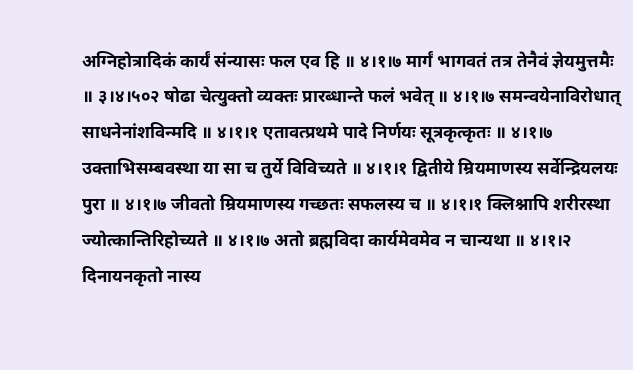अग्निहोत्रादिकं कार्यं संन्यासः फल एव हि ॥ ४।१।७ मार्गं भागवतं तत्र तेनैवं ज्ञेयमुत्तमैः ॥ ३।४।५०२ षोढा चेत्युक्तो व्यक्तः प्रारब्धान्ते फलं भवेत् ॥ ४।१।७ समन्वयेनाविरोधात् साधनेनांशविन्मदि ॥ ४।१।१ एतावत्प्रथमे पादे निर्णयः सूत्रकृत्कृतः ॥ ४।१।७ उक्ताभिसम्बवस्था या सा च तुर्ये विविच्यते ॥ ४।१।१ द्वितीये म्रियमाणस्य सर्वेन्द्रियलयः पुरा ॥ ४।१।७ जीवतो म्रियमाणस्य गच्छतः सफलस्य च ॥ ४।१।१ क्लिश्नापि शरीरस्था ज्योत्कान्तिरिहोच्यते ॥ ४।१।७ अतो ब्रह्मविदा कार्यमेवमेव न चान्यथा ॥ ४।१।२ दिनायनकृतो नास्य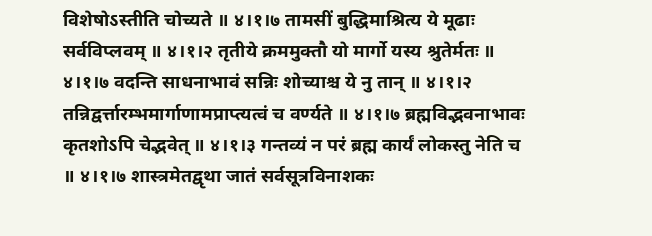विशेषोऽस्तीति चोच्यते ॥ ४।१।७ तामसीं बुद्धिमाश्रित्य ये मूढाः सर्वविप्लवम् ॥ ४।१।२ तृतीये क्रममुक्तौ यो मार्गो यस्य श्रुतेर्मतः ॥ ४।१।७ वदन्ति साधनाभावं सन्निः शोच्याश्च ये नु तान् ॥ ४।१।२ तन्निद्वर्त्तारम्भमार्गाणामप्राप्त्यत्वं च वर्ण्यते ॥ ४।१।७ ब्रह्मविद्भवनाभावः कृतशोऽपि चेद्भवेत् ॥ ४।१।३ गन्तव्यं न परं ब्रह्म कार्यं लोकस्तु नेति च ॥ ४।१।७ शास्त्रमेतद्वृथा जातं सर्वसूत्रविनाशकः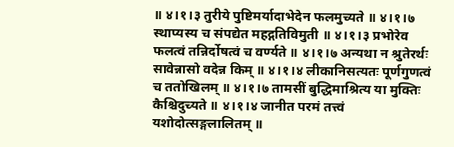॥ ४।१।३ तुरीये पुष्टिमर्यादाभेदेन फलमुच्यते ॥ ४।१।७ स्थाप्यस्य च संपद्येत महद्गतिविमुती ॥ ४।१।३ प्रभोरेव फलत्वं तन्निर्दोषत्वं च वर्ण्यते ॥ ४।१।७ अन्यथा न श्रुतेरर्थः सावेन्नासो वदेन्न किम् ॥ ४।१।४ लीकानिसत्यतः पूर्णगुणत्वं च ततोखिलम् ॥ ४।१।७ तामसीं बुद्धिमाश्रित्य या मुक्तिः कैश्चिदुच्यते ॥ ४।१।४ जानीत परमं तत्त्वं यशोदोत्सङ्गलालितम् ॥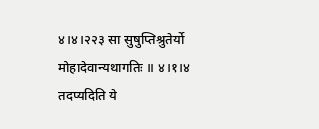४।४।२२३ सा सुषुप्तिश्रुतेर्यो मोहादेवान्यथागतिः ॥ ४।१।४ तदप्यदिति ये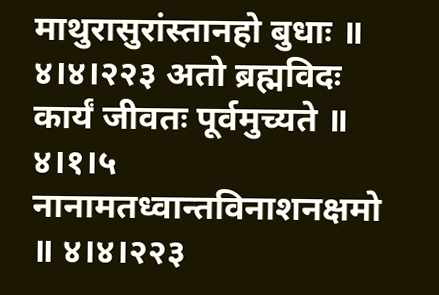माथुरासुरांस्तानहो बुधाः ॥ ४।४।२२३ अतो ब्रह्मविदः कार्यं जीवतः पूर्वमुच्यते ॥ ४।१।५ नानामतध्वान्तविनाशनक्षमो ॥ ४।४।२२३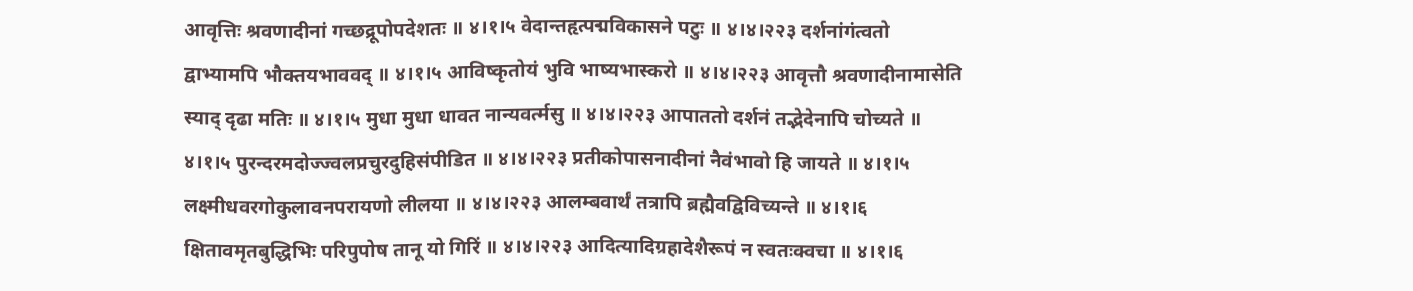आवृत्तिः श्रवणादीनां गच्छद्रूपोपदेशतः ॥ ४।१।५ वेदान्तहृत्पद्मविकासने पटुः ॥ ४।४।२२३ दर्शनांगंत्वतो द्वाभ्यामपि भौक्तयभाववद् ॥ ४।१।५ आविष्कृतोयं भुवि भाष्यभास्करो ॥ ४।४।२२३ आवृत्तौ श्रवणादीनामासेति स्याद् दृढा मतिः ॥ ४।१।५ मुधा मुधा धावत नान्यवर्त्मसु ॥ ४।४।२२३ आपाततो दर्शनं तद्भेदेनापि चोच्यते ॥ ४।१।५ पुरन्दरमदोज्ज्वलप्रचुरदुहिसंपीडित ॥ ४।४।२२३ प्रतीकोपासनादीनां नैवंभावो हि जायते ॥ ४।१।५ लक्ष्मीधवरगोकुलावनपरायणो लीलया ॥ ४।४।२२३ आलम्बवार्थं तत्रापि ब्रह्मैवद्विविच्यन्ते ॥ ४।१।६ क्षितावमृतबुद्धिभिः परिपुपोष तानू यो गिरिं ॥ ४।४।२२३ आदित्यादिग्रहादेशैरूपं न स्वतःक्वचा ॥ ४।१।६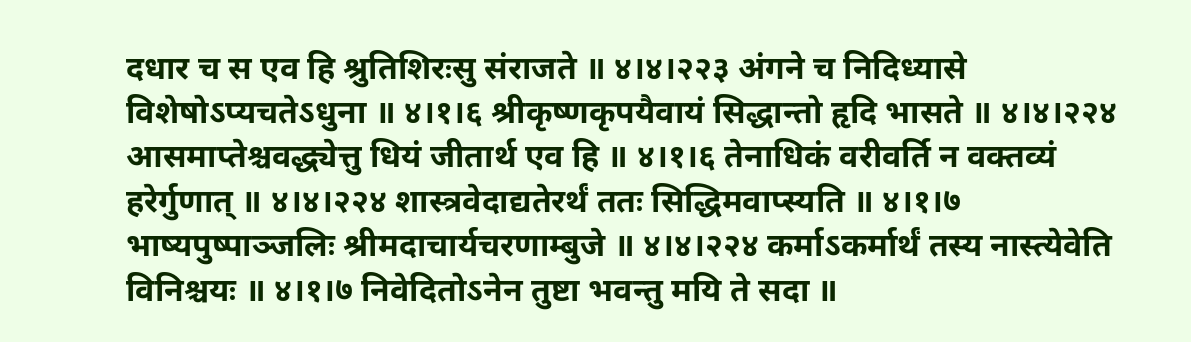दधार च स एव हि श्रुतिशिरःसु संराजते ॥ ४।४।२२३ अंगने च निदिध्यासे विशेषोऽप्यचतेऽधुना ॥ ४।१।६ श्रीकृष्णकृपयैवायं सिद्धान्तो हृदि भासते ॥ ४।४।२२४ आसमाप्तेश्चवद्ध्येत्तु धियं जीतार्थ एव हि ॥ ४।१।६ तेनाधिकं वरीवर्ति न वक्तव्यं हरेर्गुणात् ॥ ४।४।२२४ शास्त्रवेदाद्यतेरर्थं ततः सिद्धिमवाप्स्यति ॥ ४।१।७ भाष्यपुष्पाञ्जलिः श्रीमदाचार्यचरणाम्बुजे ॥ ४।४।२२४ कर्माऽकर्मार्थं तस्य नास्त्येवेति विनिश्चयः ॥ ४।१।७ निवेदितोऽनेन तुष्टा भवन्तु मयि ते सदा ॥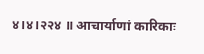४।४।२२४ ॥ आचार्याणां कारिकाः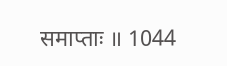समाप्ताः ॥ 1044